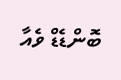ބޮންޑެޑް ވެއާ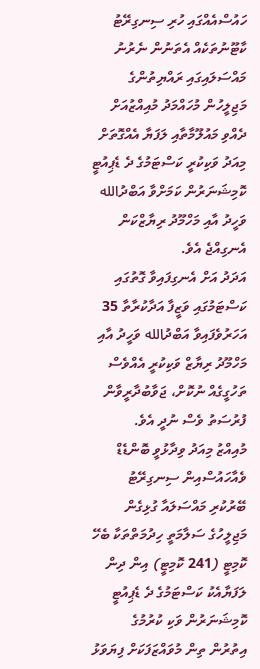ހައުސްއެއްގައި ހުރި ސިނގިރޭޓު ކާޓޫނުތަކެއް އެތަނުން ނެރުނު މައްސަލައިގައި ރައްޔިތުންގެ މަޖިލީހުން މުހައްމަދު މުއިއްޒުއަށް ދެއްވި މައުލޫމާތާއި ލަފަޔާ އެއްގޮތަށް މިއަދު ވަކިކުރީ ކަސްޓަމުގެ ދެ ޑެޕިއުޓީ ކޮމިޝަނަރުން ކަމަށްވާ އަބްދުالله ވަހީދު އާއި މަހްމޫދު ރިޔާޒްކަން އެނގިއްޖެ އެވެ.
އަދަދު އަށް އެނގިފައިވާ ގޮތުގައި ކަސްޓަމުގައި ވަޒީފާ އަދާކުރާތާ 35 އަހަރުވެފައިވާ އަބްދުالله ވަހީދު އާއި މަހްމޫދު ރިޔާޒް ވަކިކުރީ އެއްވެސް ތަހުގީގެއް ނުކޮށް، ޖަވާބުދާރީވާން ފުރުސަތު ވެސް ނުދީ އެވެ.
މުއިއްޒު މިއަދު ވިދާޅުވީ ބޮންޑެޑް ވެއާހައުސްއިން ސިނގިރޭޓު ބޭރުކުރި މައްސަލައާ ގުޅިގެން މަޖިލީހުގެ ސަލާމަތީ ހިދުމަތްތަކާ ބެހޭ ކޮމިޓީ (241 ކޮމިޓީ) އިން ދިން ލަފަޔާއެކު ކަސްޓަމުގެ ދެ ޑެޕިއުޓީ ކޮމިޝަނަރުން ވަކި ކުރުމުގެ އިތުރުން ތިން މުވައްޒަފަކަށް ފިޔަވަޅު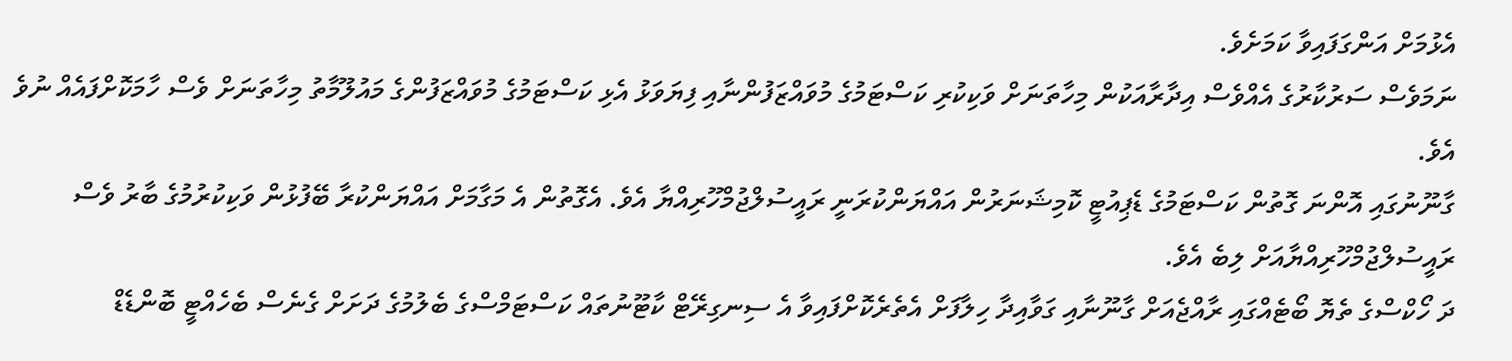އެޅުމަށް އަންގަފައިވާ ކަމަށެވެ.
ނަމަވެސް ސަރުކާރުގެ އެއްވެސް އިދާރާއަކުން މިހާތަނަށް ވަކިކުރި ކަސްޓަމުގެ މުވައްޒަފުންނާއި ފިޔަވަޅު އެޅި ކަސްޓަމުގެ މުވައްޒަފުންގެ މައުލޫމާތު މިހާތަނަށް ވެސް ހާމަކޮށްފައެއް ނުވެ އެވެ.
ގާނޫނުގައި އޮންނަ ގޮތުން ކަސްޓަމުގެ ޑެޕިއުޓީ ކޮމިޝަނަރުން އައްޔަންކުރަނީ ރައީސުލްޖުމްހޫރިއްޔާ އެވެ. އެގޮތުން އެ މަގާމަށް އައްޔަންކުރާ ބޭފުޅުން ވަކިކުރުމުގެ ބާރު ވެސް ރައީސުލްޖުމްހޫރިއްޔާއަށް ލިބެ އެވެ.
ދަ ހޯކްސްގެ ތެޔޮ ބޯޓެއްގައި ރާއްޖެއަށް ގާނޫނާއި ގަވާއިދާ ހިލާފަށް އެތެރެކޮށްފައިވާ އެ ސިނގިރޭޓް ކާޓޫނުތައް ކަސްޓަމްސްގެ ބެލުމުގެ ދަށަށް ގެނެސް ބެހެއްޓީ ބޮންޑެޑް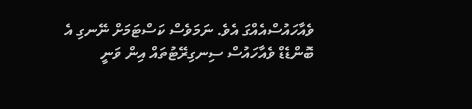ވެއާހައުސްއެއްގަ އެވެ. ނަމަވެސް ކަސްޓަމަށް ނޭނގި އެ ބޮންޑެޑް ވެއާހައުސް ސިނގިރޭޓުތައް އިން ވަނީ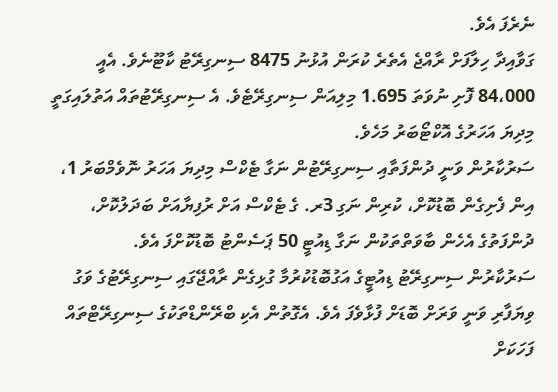ނެރެފަ އެވެ.
ގަވާއިދާ ހިލާފަށް ރާއްޖެ އެތެރެ ކުރަން އުޅުނު 8475 ސިނގިރޭޓު ކާޓޫނެވެ. އެއީ 84،000 ފޮށި ނުވަތަ 1.695 މިލިއަން ސިނގިރޭޓެވެ. އެ ސިނގިރޭޓުތައް އަތުލައިގަތީ މިދިޔަ އަހަރުގެ އޮކްޓޯބަރު މަހެވެ.
ސަރުކާރުން ވަނީ ދުންފަތާއި ސިނގިރޭޓުން ނަގާ ޓެކްސް މިދިޔަ އަހަރު ނޮވެމްބަރު 1، އިން ފެށިގެން ބޮޑުކޮށް، ކުރިން ނަގި 3ރ. ގެ ޓެކްސް އަށް ރުފިޔާއަށް ބަދަލުކޮށް، ދުންފަތުގެ އެހެން ބާވަތްތަކުން ނަގާ ޑިއުޓީ 50 ޕަސެންޓު ބޮޑުކޮށްފަ އެވެ.
ސަރުކާރުން ސިނގިރޭޓު ޑިއުޓީގެ އަގުބޮޑުކުރުމާ ގުޅިގެން ރާއްޖޭގައި ސިނގިރޭޓުގެ ވަގު ވިޔަފާރި ވަނީ ވަރަށް ބޮޑަށް ފުޅާވެފަ އެވެ. އެގޮތުން އެކި ބްރޭންޑްތަކުގެ ސިނގިރޭޓްތައް ފަހަކަށް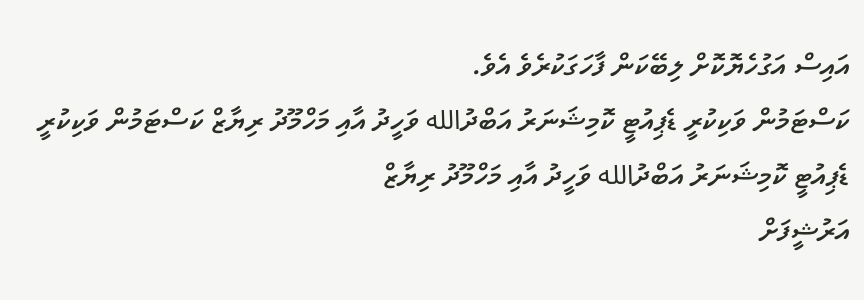އައިސް އަގުހެޔޮކޮށް ލިބޭކަން ފާހަގަކުރެވެ އެވެ.
ކަސްޓަމުން ވަކިކުރީ ޑެޕިއުޓީ ކޮމިޝަނަރު އަބްދުالله ވަހީދު އާއި މަހްމޫދު ރިޔާޒް ކަސްޓަމުން ވަކިކުރީ ޑެޕިއުޓީ ކޮމިޝަނަރު އަބްދުالله ވަހީދު އާއި މަހްމޫދު ރިޔާޒް
އަރުޝީފަށް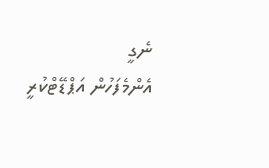ނެގީ
އެންމެފަހުން އަޕްޑޭޓްކުރީ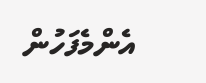އެންމެފަހުން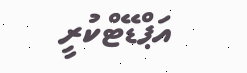އަޕްޑޭޓްކުރީ